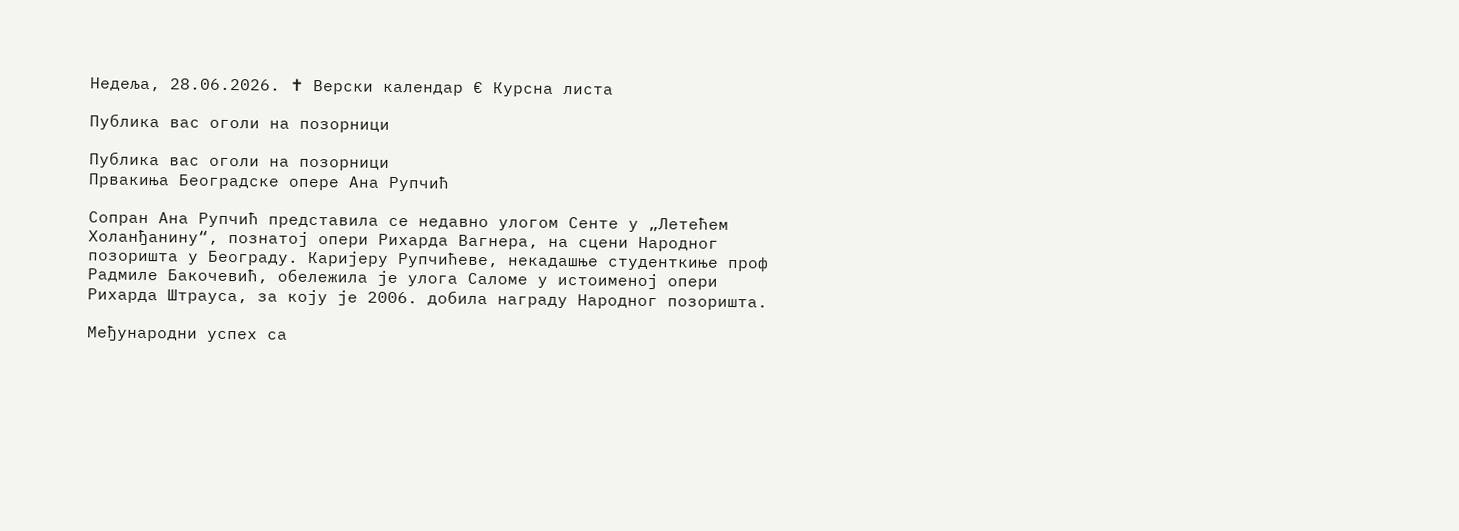Недеља, 28.06.2026. ✝ Верски календар € Курсна листа

Публика вас оголи на позорници

Публика вас оголи на позорници
Првакиња Београдске опере Ана Рупчић

Сопран Ана Рупчић представила се недавно улогом Сентe у „Летећем Холанђанину“, познатој опери Рихарда Вагнера, на сцени Народног позоришта у Београду. Каријеру Рупчићеве, некадашње студенткиње проф Радмиле Бакочевић, обележила је улога Саломе у истоименој опери Рихарда Штрауса, за коју је 2006. добила награду Народног позоришта.

Међународни успех са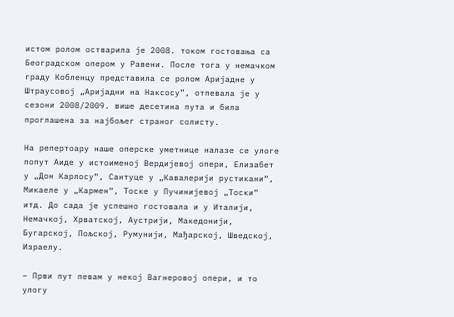истом ролом остварила је 2008. током гостовања са Београдском опером у Равени. После тога у немачком граду Кобленцу представила се ролом Аријадне у Штраусовој „Аријадни на Наксосу”, отпевала је у сезони 2008/2009. више десетина пута и била проглашена за најбољег страног солисту.

На репертоару наше оперске уметнице налазе се улоге попут Аиде у истоименој Вердијевој опери, Елизабет у „Дон Карлосу“, Сантуце у „Кавалерији рустикани“, Микаеле у „Кармен“, Тоске у Пучинијевој „Тоски“ итд. До сада је успешно гостовала и у Италији, Немачкој, Хрватској, Аустрији, Македонији, Бугарској, Пољској, Румунији, Мађарској, Шведској, Израелу.

– Први пут певам у некој Вагнеровој опери, и то улогу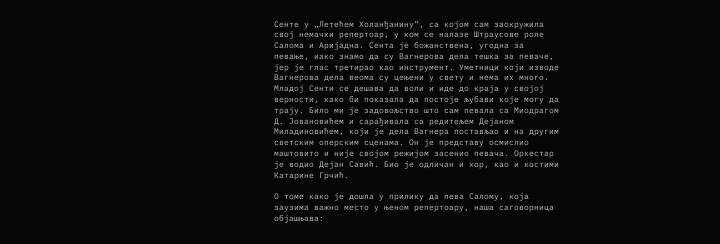Сенте у „Летећем Холанђанину”, са којом сам заокружила свој немачки репертоар, у ком се налазе Штраусове роле Салома и Аријадна. Сента је божанствена, угодна за певање, иако знамо да су Вагнерова дела тешка за певаче, јер је глас третирао као инструмент. Уметници који изводе Вагнерова дела веома су цењени у свету и нема их много. Младој Сенти се дешава да воли и иде до краја у својој верности, како би показала да постоје љубави које могу да трају. Било ми је задовољство што сам певала са Миодрагом Д. Јовановићем и сарађивала са редитељем Дејаном Миладиновићем, који је дела Вагнера постављао и на другим светским оперским сценамa. Он је представу осмислио маштовито и није својом режијом засенио певача. Оркестар је водио Дејан Савић. Био је одличан и хор, као и костими Катарине Грчић.

О томе како је дошла у прилику да пева Салому, која заузима важно место у њеном репертоару, наша саговорница објашњава: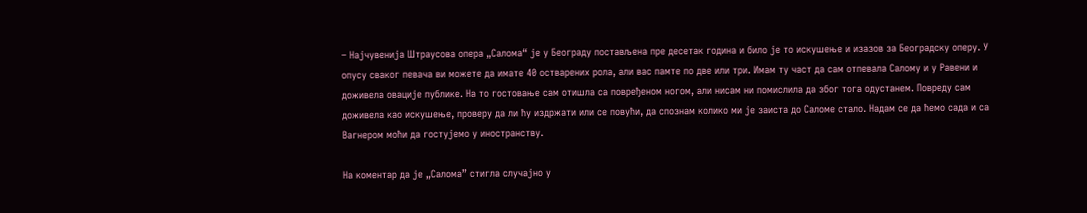– Најчувенија Штраусова опера „Салома“ је у Београду постављена пре десетак година и било је то искушење и изазов за Београдску оперу. У опусу сваког певача ви можете да имате 40 остварених рола, али вас памте по две или три. Имам ту част да сам отпевала Салому и у Равени и доживела овације публике. На то гостовање сам отишла са повређеном ногом, али нисам ни помислила да због тога одустанем. Повреду сам доживела као искушење, проверу да ли ћу издржати или се повући, да спознам колико ми је заиста до Саломе стало. Надам се да ћемо сада и са Вагнером моћи да гостујемо у иностранству.

На коментар да је „Салома” стигла случајно у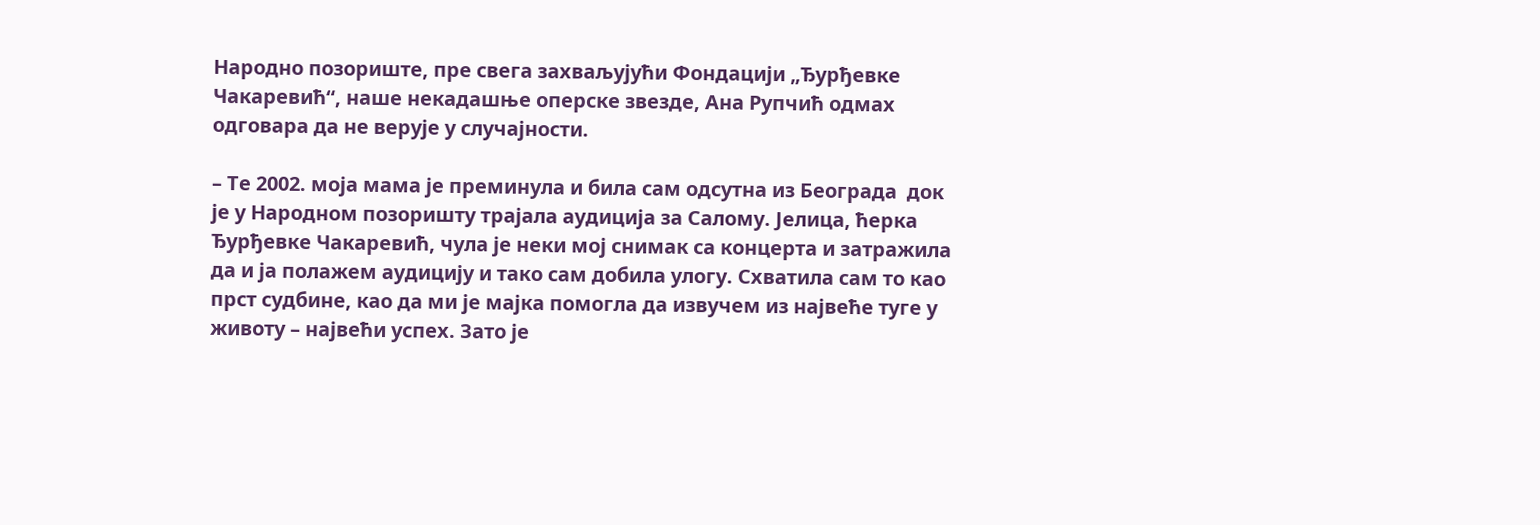Народно позориште, пре свега захваљујући Фондацији „Ђурђевке Чакаревић“, наше некадашње оперске звезде, Ана Рупчић одмах одговара да не верује у случајности.

– Те 2002. моја мама је преминула и била сам одсутна из Београда  док је у Народном позоришту трајала аудиција за Салому. Јелица, ћерка Ђурђевке Чакаревић, чула је неки мој снимак са концерта и затражила да и ја полажем аудицију и тако сам добила улогу. Схватила сам то као прст судбине, као да ми је мајка помогла да извучем из највеће туге у животу – највећи успех. Зато је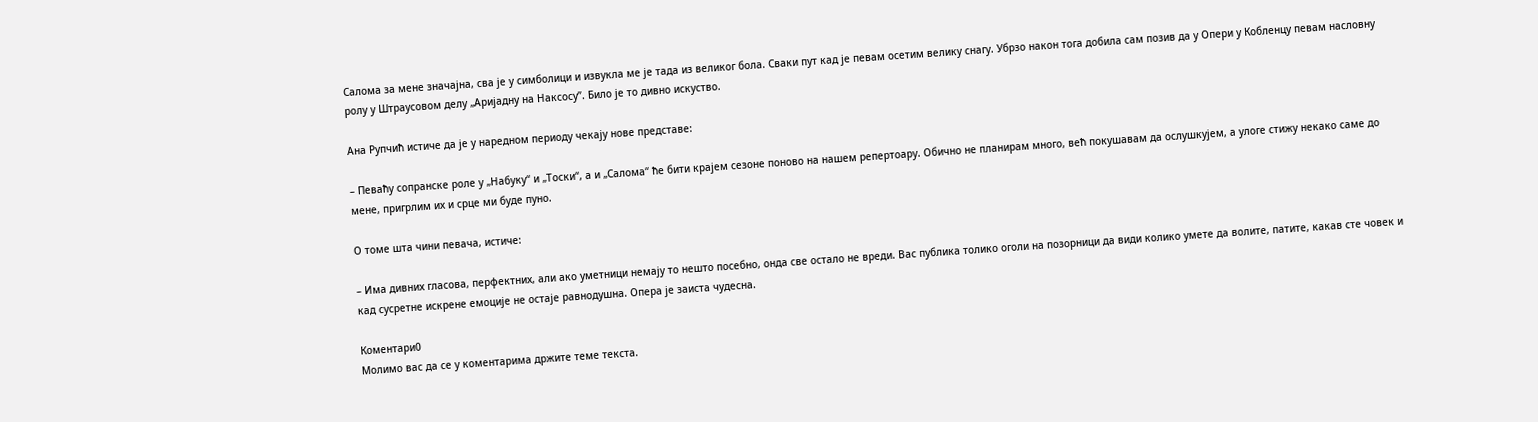Салома за мене значајна, сва је у симболици и извукла ме је тада из великог бола. Сваки пут кад је певам осетим велику снагу. Убрзо након тога добила сам позив да у Опери у Кобленцу певам насловну ролу у Штраусовом делу „Аријадну на Наксосу”. Било је то дивно искуство.

Ана Рупчић истиче да је у наредном периоду чекају нове представе:

– Певаћу сопранске роле у „Набуку“ и „Тоски“, а и „Салома“ ће бити крајем сезоне поново на нашем репертоару. Обично не планирам много, већ покушавам да ослушкујем, а улоге стижу некако саме до мене, пригрлим их и срце ми буде пуно.

О томе шта чини певача, истиче:

– Има дивних гласова, перфектних, али ако уметници немају то нешто посебно, онда све остало не вреди. Вас публика толико оголи на позорници да види колико умете да волите, патите, какав сте човек и кад сусретне искрене емоције не остаје равнодушна. Опера је заиста чудесна.

Коментари0
Молимо вас да се у коментарима држите теме текста.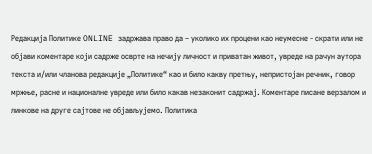Редакција Политике ONLINE задржава право да – уколико их процени као неумесне - скрати или не објави коментаре који садрже осврте на нечију личност и приватан живот, увреде на рачун аутора текста и/или чланова редакције „Политике“ као и било какву претњу, непристојан речник, говор мржње, расне и националне увреде или било какав незаконит садржај. Коментаре писане верзалом и линкове на друге сајтове не објављујемо. Политика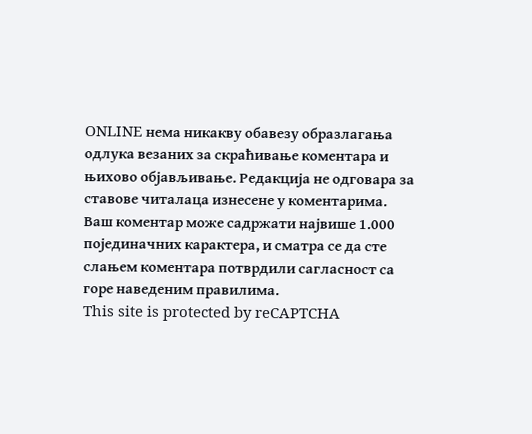ONLINE нема никакву обавезу образлагања одлука везаних за скраћивање коментара и њихово објављивање. Редакција не одговара за ставове читалаца изнесене у коментарима. Ваш коментар може садржати највише 1.000 појединачних карактера, и сматра се да сте слањем коментара потврдили сагласност са горе наведеним правилима.
This site is protected by reCAPTCHA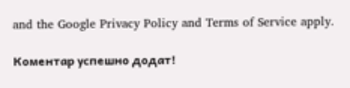and the Google Privacy Policy and Terms of Service apply.

Комeнтар успeшно додат!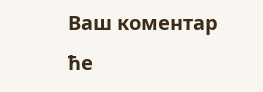Ваш комeнтар ћe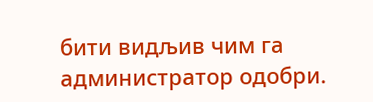бити видљив чим га администратор одобри.